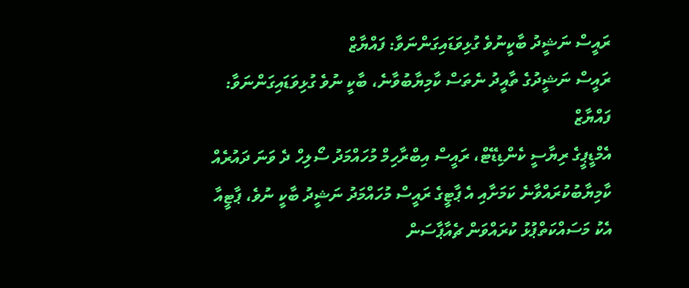ރައީސް ނަޝީދު ބާކީނުވެ ގުޅިވަޑައިގަންނަވާ: ފައްޔާޒް
ރައީސް ނަޝީދުގެ ތާއީދު ނެތަސް ކާމިޔާބުވާނެ، ބާކީ ނުވެ ގުޅިވަޑައިގަންނަވާ: ފައްޔާޒް
އެމްޑީޕީގެ ރިޔާސީ ކެންޑިޑޭޓް، ރައީސް އިބްރާހިމް މުހައްމަދު ސޯލިހް ދެ ވަނަ ދައުރެއް ކާމިޔާބުކުރައްވާނެ ކަމަށާއި އެ ޕާޓީގެ ރައީސް މުހައްމަދު ނަޝީދު ބާކީ ނުވެ، ޕާޓީއާ އެކު މަސައްކަތްޕުޅު ކުރައްވަން ޗެއާޕާސަން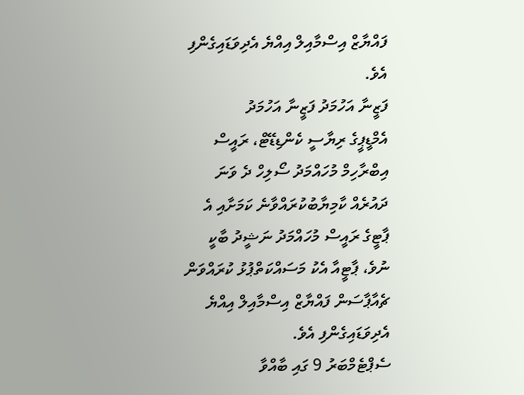ފައްޔާޒް އިސްމާއިލް އިއްޔެ އެދިވަޑައިގެންފި އެވެ.
ފަޒީނާ އަހުމަދު ފަޒީނާ އަހުމަދު
އެމްޑީޕީގެ ރިޔާސީ ކެންޑިޑޭޓް، ރައީސް އިބްރާހިމް މުހައްމަދު ސޯލިހް ދެ ވަނަ ދައުރެއް ކާމިޔާބުކުރައްވާނެ ކަމަށާއި އެ ޕާޓީގެ ރައީސް މުހައްމަދު ނަޝީދު ބާކީ ނުވެ، ޕާޓީއާ އެކު މަސައްކަތްޕުޅު ކުރައްވަން ޗެއާޕާސަން ފައްޔާޒް އިސްމާއިލް އިއްޔެ އެދިވަޑައިގެންފި އެވެ.
ސެޕްޓެމްބަރު 9 ގައި ބާއްވާ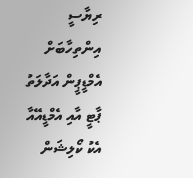ރިޔާސީ އިންތިހާބަށް އެމްޑީޕީން އަދާލަތު ޕާޓީ އާއި އެމްޑީއޭއާ އެކު ކޯލިޝަން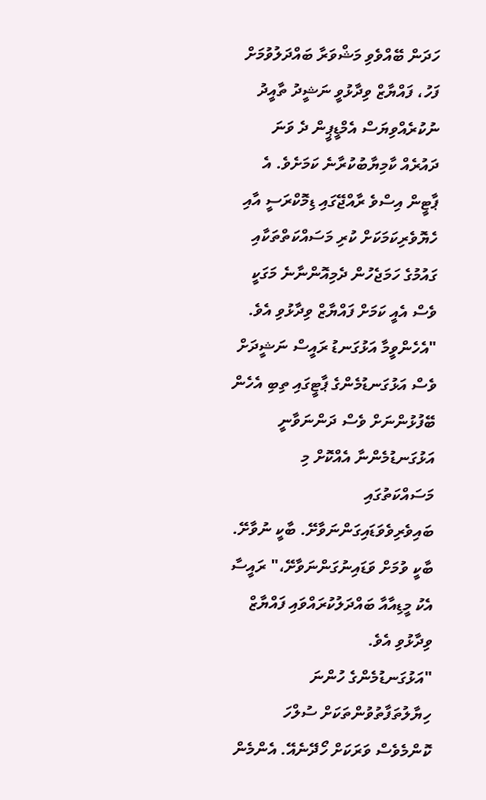ހަދަން ބޭއްވެވި މަޝްވަރާ ބައްދަލުވުމަށް ފަހު، ފައްޔާޒް ވިދާޅުވީ ނަޝީދު ތާއީދު ނުކުރެއްވިޔަސް އެމްޑީޕީން ދެ ވަނަ ދައުރެއް ކާމިޔާބުކުރާނެ ކަމަށެވެ. އެ ޕާޓީން އިސްވެ ރާއްޖޭގައި ޑިމޮކްރަސީ އާއި ހެޔޮވެރިކަމަކަށް ކުރި މަސައްކަތްތަކާއި ގައުމުގެ ހަމަޖެހުން ދެމިއޮންނާނެ މަގަކީ ވެސް އެއީ ކަމަށް ފައްޔާޒް ވިދާޅުވި އެވެ.
"އެހެންވީމާ އަޅުގަނޑު ރައީސް ނަޝީދަށް ވެސް އަޅުގަނޑުމެންގެ ޕާޓީގައި ތިބި އެހެން ބޭފުޅުންނަށް ވެސް ދަންނަވާނީ އަޅުގަނޑުމެންނާ އެއްކޮށް މި މަސައްކަތުގައި ބައިވެރިވެވަޑައިގަންނަވާށޭ. ބާކީ ނުވާށޭ. ބާކީ ވުމަށް ވަޑައިނުގަންނަވާށޭ،" ރައީސާ އެކު މީޑިއާއާ ބައްދަލުކުރައްވައި ފައްޔާޒް ވިދާޅުވި އެވެ.
"އަޅުގަނޑުމެންގެ ހުންނަ ހިޔާލުތަފާތުވުންތަކަށް ސުލްހަ ކޮންމެވެސް ވަރަކަށް ހޯދޭނެއޭ. އެންމެން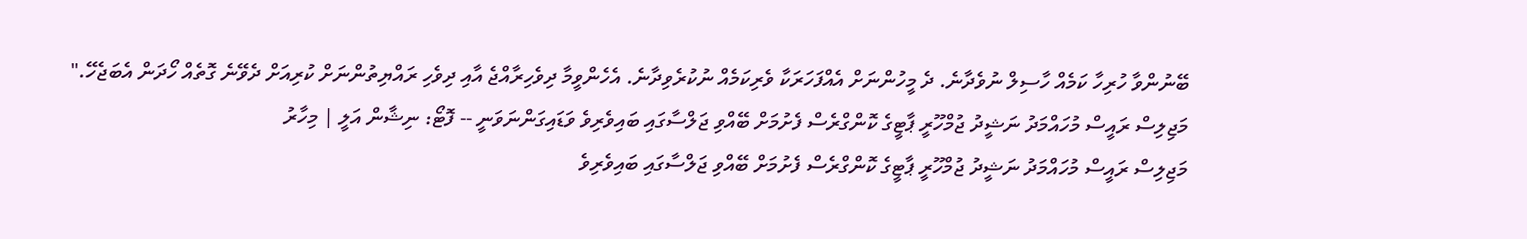ބޭނުންވާ ހުރިހާ ކަމެއް ހާސިލް ނުވެދާނެ. ދެ މީހުންނަށް އެއްފަހަރަކާ ވެރިކަމެއް ނުކުރެވިދާނެ. އެހެންވީމާ ދިވެހިރާއްޖެ އާއި ދިވެހި ރައްޔިތުންނަށް ކުރިއަށް ދެވޭނެ ގޮތެއް ހޯދަން އެބަޖެހޭ."
މަޖިލިސް ރައީސް މުހައްމަދު ނަޝީދު ޖުމްހޫރީ ޕާޓީގެ ކޮންގްރެސް ފެށުމަށް ބޭއްވި ޖަލްސާގައި ބައިވެރިވެ ވަޑައިގަންނަވަނީ -- ފޮޓޯ: ނިޝާން އަލީ | މިހާރު
މަޖިލިސް ރައީސް މުހައްމަދު ނަޝީދު ޖުމްހޫރީ ޕާޓީގެ ކޮންގްރެސް ފެށުމަށް ބޭއްވި ޖަލްސާގައި ބައިވެރިވެ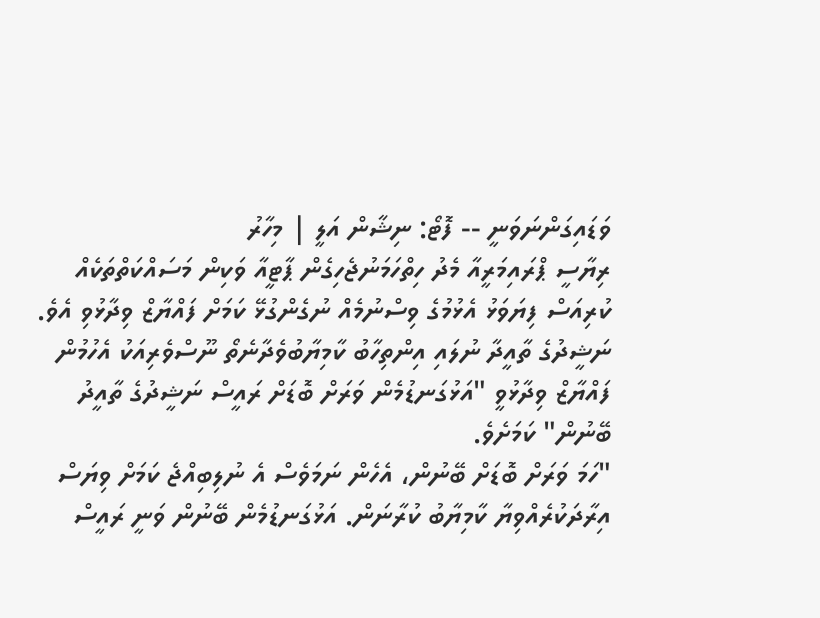ވަޑައިގަންނަވަނީ -- ފޮޓޯ: ނިޝާން އަލީ | މިހާރު
ރިޔާސީ ޕްރައިމަރީއާ މެދު ހިތްހަމަނުޖެހިގެން ޕާޓީއާ ވަކިން މަސައްކަތްތަކެއް ކުރިއަސް ފިޔަވަޅު އެޅުމުގެ ވިސްނުމެއް ނުގެންގުޅޭ ކަމަށް ފައްޔާޒް ވިދާޅުވި އެވެ.
ނަޝީދުގެ ތާއީދާ ނުލައި އިންތިހާބު ކާމިޔާބުވެދާނެތޯ ނޫސްވެރިއަކު އެހުމުން ފައްޔާޒް ވިދާޅުވީ "އަޅުގަނޑުމެން ވަރަށް ބޮޑަށް ރައީސް ނަޝީދުގެ ތާއީދު ބޭނުން" ކަމަށެވެ.
"ހަމަ ވަރަށް ބޮޑަށް ބޭނުން، އެހެން ނަމަވެސް އެ ނުލިބިއްޖެ ކަމަށް ވިޔަސް އިރާދަކުރެއްވިޔާ ކާމިޔާބު ކުރާނަން. އަޅުގަނޑުމެން ބޭނުން ވަނީ ރައީސް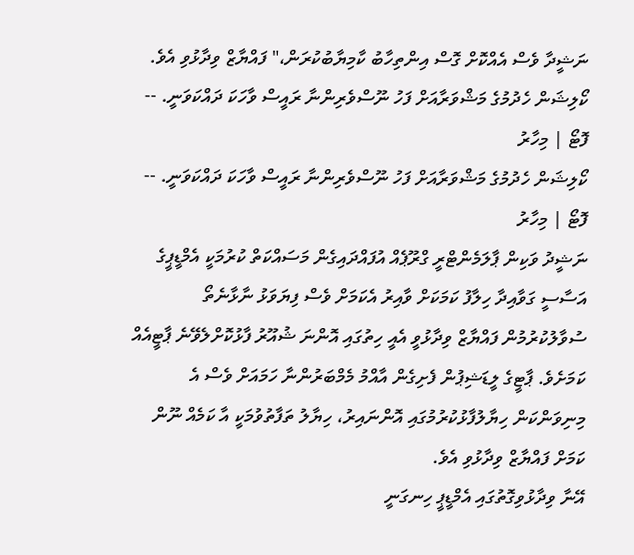ނަޝީދާ ވެސް އެއްކޮށް ގޮސް އިންތިހާބު ކާމިޔާބުކުރަން،" ފައްޔާޒް ވިދާޅުވި އެވެ.
ކޯލިޝަން ހެދުމުގެ މަޝްވަރާއަށް ފަހު ނޫސްވެރިންނާ ރައީސް ވާހަކަ ދައްކަވަނީ. -- ފޮޓޯ | މިހާރު
ކޯލިޝަން ހެދުމުގެ މަޝްވަރާއަށް ފަހު ނޫސްވެރިންނާ ރައީސް ވާހަކަ ދައްކަވަނީ. -- ފޮޓޯ | މިހާރު
ނަޝީދު ވަކިން ޕާލަމެންޓްރީ ގްރޫޕެއް އުފައްދައިގެން މަސައްކަތް ކުރުމަކީ އެމްޑީޕީގެ އަސާސީ ގަވާއިދާ ހިލާފު ކަމަކަށް ވާއިރު އެކަމަށް ވެސް ފިޔަވަޅު ނާޅާނެތޯ ސުވާލުކުރުމުން ފައްޔާޒް ވިދާޅުވީ އެއީ ހިތުގައި އޮންނަ ޝުއޫރު ފާޅުކޮށްލެވޭނެ ޕާޓީއެއް ކަމަށެވެ. ޕާޓީގެ ލީޑަޝިޕުން ފެށިގެން އާއްމު މެމްބަރުންނާ ހަމައަށް ވެސް އެ މިނިވަންކަން ހިޔާލުފާޅުކުރުމުގައި އޮންނައިރު، ހިޔާލު ތަފާތުވުމަކީ އާ ކަމެއް ނޫން ކަމަށް ފައްޔާޒް ވިދާޅުވި އެވެ.
އޭނާ ވިދާޅުވިގޮތުގައި އެމްޑީޕީ ހިނގަނީ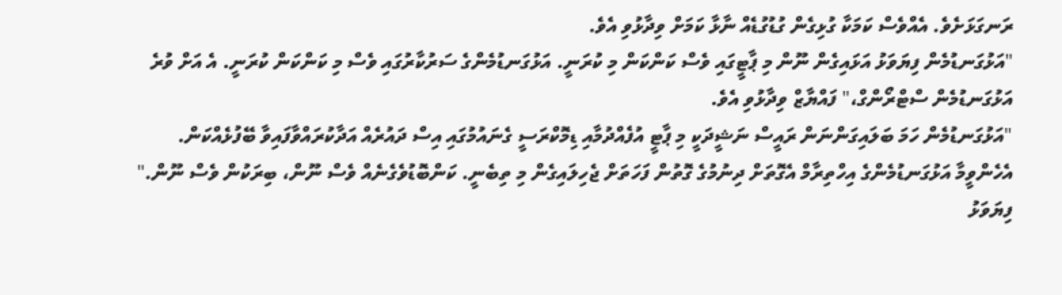ރަނގަޅަށެވެ. އެއްވެސް ކަމަކާ ގުޅިގެން ގުޑުގުޑެއް ނާޅާ ކަމަށް ވިދާޅުވި އެވެ.
"އަޅުގަނޑުމެން ފިޔަވަޅު އަޅައިގެން ނޫން މި ޕާޓީގައި ވެސް ކަންކަން މި ކުރަނީ. އަޅުގަނޑުމެންގެ ސަރުކާރުގައި ވެސް މި ކަންކަން ކުރަނީ. އެ އަށް ވުރެ އަޅުގަނޑުމެން ސްޓްރޯންގް،" ފައްޔާޒް ވިދާޅުވި އެވެ.
"އަޅުގަނޑުމެން ހަމަ ބަލައިގަންނަން ރައީސް ނަޝީދަކީ މި ޕާޓީ އުފެއްދުމާއި ޑިމޮކްރަސީ ގެނައުމުގައި އިސް ދައުރެއް އަދާކުރައްވާފައިވާ ބޭފުޅެއްކަން. އެހެންވީމާ އަޅުގަނޑުމެންގެ އިހްތިރާމް އެގޮތަށް ދިނުމުގެ ގޮތުން ފަހަތަށް ޖެހިލައިގެން މި ތިބެނީ. ކަންބޮޑުވެގެނެއް ވެސް ނޫން، ބިރަކުން ވެސް ނޫން."
ފިޔަވަޅު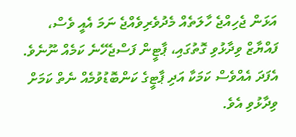އަޅަން ޖެހިއްޖެ ހާލަތެއް މެދުވެރިވެއްޖެ ނަމަ އެއީ ވެސް، ފައްޔާޒް ވިދާޅުވި ގޮތުގައި، ޕާޓީން ފަސްޖެހޭނެ ކަމެއް ނޫނެވެ. އެފަދަ އެއްވެސް ކަމަކާ އަދި ޕާޓީގެ ކަންބޮޑުވުމެއް ނެތް ކަމަށް ވިދާޅުވި އެވެ.